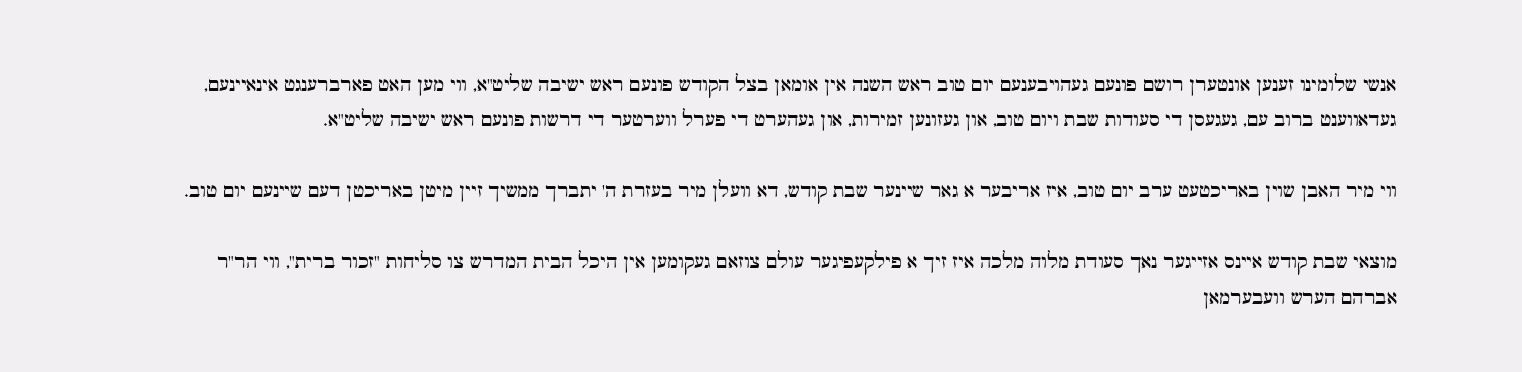אנשי שלומינו זענען אונטערן רושם פונעם געהויבענעם יום טוב ראש השנה אין אומאן בצל הקודש פונעם ראש ישיבה שליט"א, ווי מען האט פארברענגט אינאיינעם, געדאווענט ברוב עם, געגעסן די סעודות שבת ויום טוב, און געזונען זמירות, און געהערט די פערל ווערטער די דרשות פונעם ראש ישיבה שליט"א.

ווי מיר האבן שוין באריכטעט ערב יום טוב, איז אריבער א גאר שיינער שבת קודש, דא וועלן מיר בעזרת ה' יתברך ממשיך זיין מיטן באריכטן דעם שיינעם יום טוב.

מוצאי שבת קודש איינס אזייגער נאך סעודת מלוה מלכה איז זיך א פילקעפיגער עולם צוזאם געקומען אין היכל הבית המדרש צו סליחות "זכור ברית", ווי הר"ר אברהם הערש וועבערמאן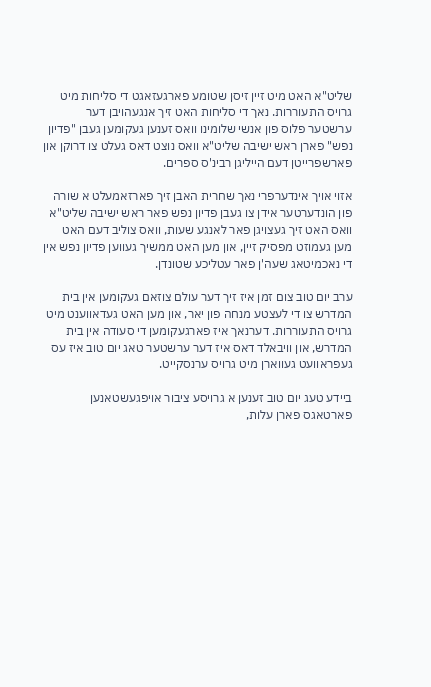שליט"א האט מיט זיין זיסן שטומע פארגעזאגט די סליחות מיט גרויס התעוררות. נאך די סליחות האט זיך אנגעהויבן דער ערשטער פלוס פון אנשי שלומינו וואס זענען געקומען געבן "פדיון נפש" פארן ראש ישיבה שליט"א וואס נוצט דאס געלט צו דרוקן און פארשפרייטן דעם הייליגן רבינ'ס ספרים.

אזוי אויך אינדערפרי נאך שחרית האבן זיך פארזאמעלט א שורה פון הונדערטער אידן צו געבן פדיון נפש פאר ראש ישיבה שליט"א וואס האט זיך געצויגן פאר לאנגע שעות, וואס צוליב דעם האט מען געמוזט מפסיק זיין, און מען האט ממשיך געווען פדיון נפש אין די נאכמיטאג שעה'ן פאר עטליכע שטונדן.

ערב יום טוב צום זמן איז זיך דער עולם צוזאם געקומען אין בית המדרש צו די לעצטע מנחה פון יאר, און מען האט געדאווענט מיט גרויס התעוררות. דערנאך איז פארגעקומען די סעודה אין בית המדרש, און וויבאלד דאס איז דער ערשטער טאג יום טוב איז עס געפראוועט געווארן מיט גרויס ערנסקייט.

ביידע טעג יום טוב זענען א גרויסע ציבור אויפגעשטאנען פארטאגס פארן עלות,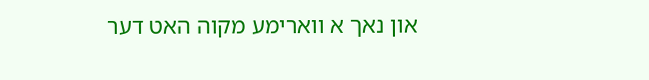און נאך א ווארימע מקוה האט דער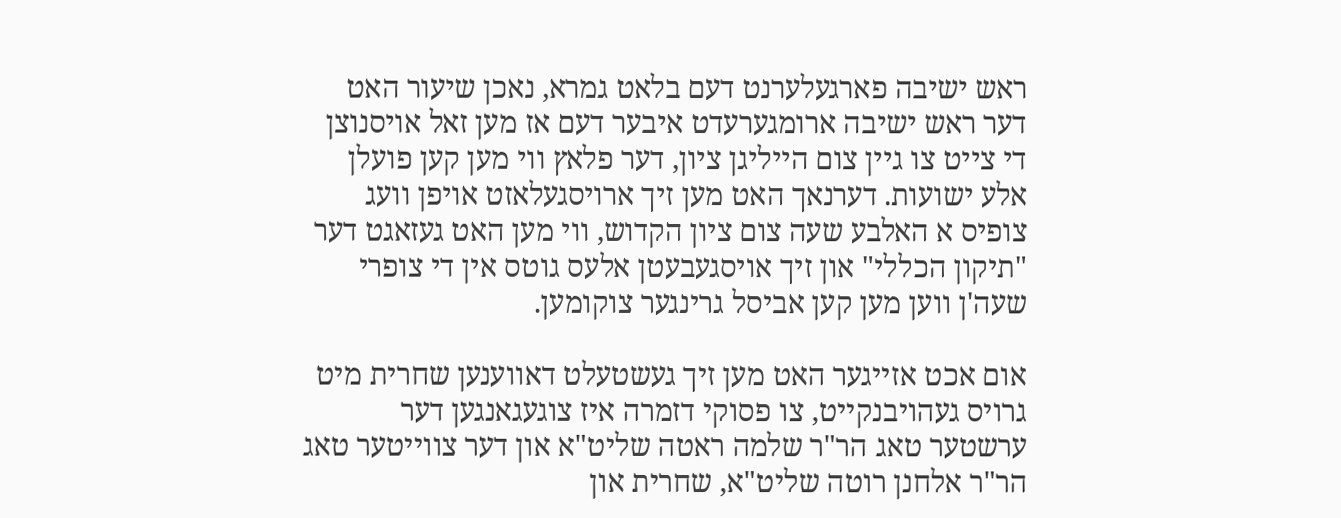ראש ישיבה פארגעלערנט דעם בלאט גמרא, נאכן שיעור האט דער ראש ישיבה ארומגערעדט איבער דעם אז מען זאל אויסנוצן די צייט צו גיין צום הייליגן ציון, דער פלאץ ווי מען קען פועלן אלע ישועות. דערנאך האט מען זיך ארויסגעלאזט אויפן וועג צופיס א האלבע שעה צום ציון הקדוש, ווי מען האט געזאגט דער "תיקון הכללי" און זיך אויסגעבעטן אלעס גוטס אין די צופרי שעה'ן ווען מען קען אביסל גרינגער צוקומען.

אום אכט אזייגער האט מען זיך געשטעלט דאווענען שחרית מיט גרויס געהויבנקייט, צו פסוקי דזמרה איז צוגעגאנגען דער ערשטער טאג הר"ר שלמה ראטה שליט"א און דער צווייטער טאג הר"ר אלחנן רוטה שליט"א, שחרית און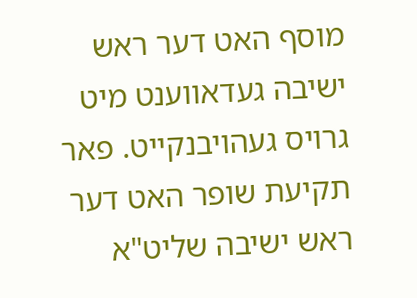מוסף האט דער ראש ישיבה געדאווענט מיט גרויס געהויבנקייט. פאר תקיעת שופר האט דער ראש ישיבה שליט"א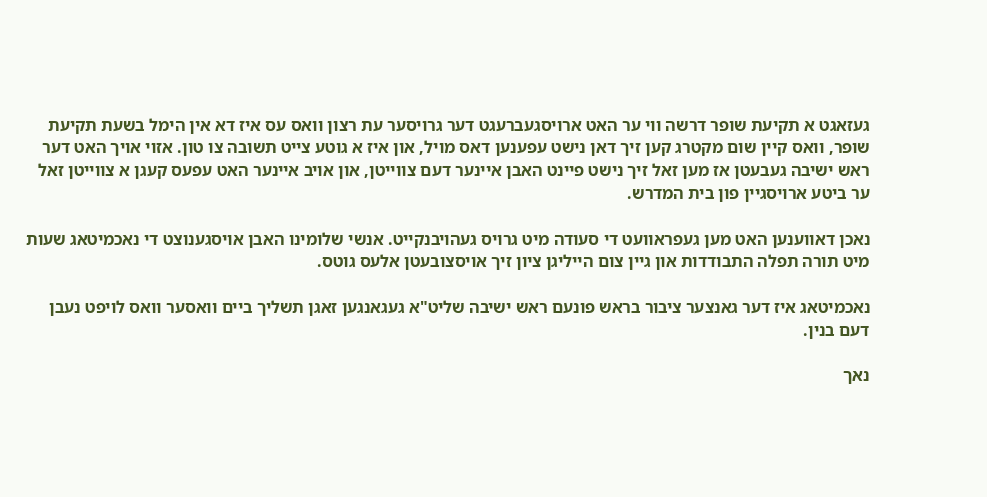געזאגט א תקיעת שופר דרשה ווי ער האט ארויסגעברעגט דער גרויסער עת רצון וואס עס איז דא אין הימל בשעת תקיעת שופר, וואס קיין שום מקטרג קען זיך דאן נישט עפענען דאס מויל, און איז א גוטע צייט תשובה צו טון. אזוי אויך האט דער ראש ישיבה געבעטן אז מען זאל זיך נישט פיינט האבן איינער דעם צווייטן, און אויב איינער האט עפעס קעגן א צווייטן זאל ער ביטע ארויסגיין פון בית המדרש.

נאכן דאווענען האט מען געפראוועט די סעודה מיט גרויס געהויבנקייט. אנשי שלומינו האבן אויסגענוצט די נאכמיטאג שעות מיט תורה תפלה התבודדות און גיין צום הייליגן ציון זיך אויסצובעטן אלעס גוטס.

נאכמיטאג איז דער גאנצער ציבור בראש פונעם ראש ישיבה שליט"א געגאנגען זאגן תשליך ביים וואסער וואס לויפט נעבן דעם בנין.

נאך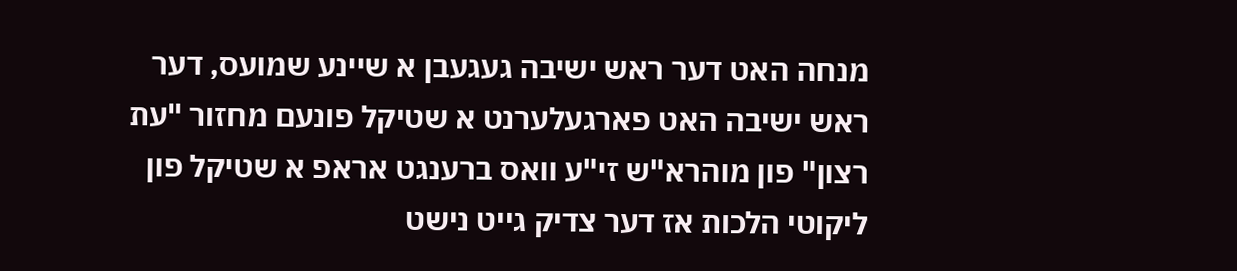מנחה האט דער ראש ישיבה געגעבן א שיינע שמועס, דער ראש ישיבה האט פארגעלערנט א שטיקל פונעם מחזור "עת רצון" פון מוהרא"ש זי"ע וואס ברענגט אראפ א שטיקל פון ליקוטי הלכות אז דער צדיק גייט נישט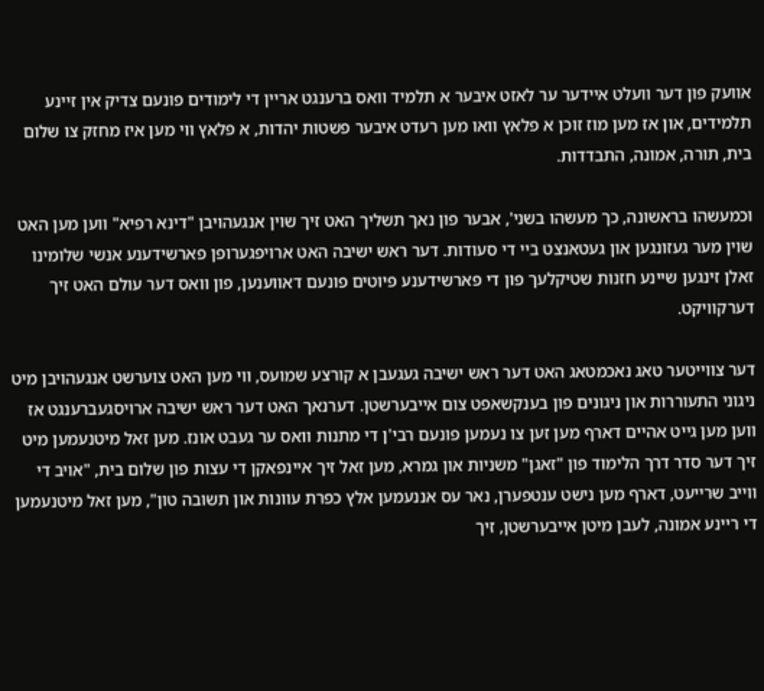אוועק פון דער וועלט איידער ער לאזט איבער א תלמיד וואס ברענגט אריין די לימודים פונעם צדיק אין זיינע תלמידים, און אז מען מוז זוכן א פלאץ וואו מען רעדט איבער פשטות יהדות, א פלאץ ווי מען איז מחזק צו שלום בית, תורה, אמונה, התבדדות.

וכמעשהו בראשונה, כך מעשהו בשני', אבער פון נאך תשליך האט זיך שוין אנגעהויבן "דינא רפיא" ווען מען האט שוין מער געזונגען און געטאנצט ביי די סעודות. דער ראש ישיבה האט ארויפגערופן פארשידענע אנשי שלומינו זאלן זינגען שיינע חזנות שטיקלעך פון די פארשידענע פיוטים פונעם דאווענען, פון וואס דער עולם האט זיך דערקוויקט.

דער צווייטער טאג נאכמטאג האט דער ראש ישיבה געגעבן א קורצע שמועס, ווי מען האט צוערשט אנגעהויבן מיט ניגוני התעוררות און ניגונים פון בענקשאפט צום אייבערשטן. דערנאך האט דער ראש ישיבה ארויסגעברענגט אז ווען מען גייט אהיים דארף מען זען צו נעמען פונעם רבי'ן די מתנות וואס ער געבט אונז. מען זאל מיטנעמען מיט זיך דער סדר דרך הלימוד פון "זאגן" משניות און גמרא, מען זאל זיך איינפאקן די עצות פון שלום בית, "אויב די ווייב שרייעט, דארף מען נישט ענטפערן, נאר עס אננעמען אלץ כפרת עוונות און תשובה טון", מען זאל מיטנעמען די ריינע אמונה, לעבן מיטן אייבערשטן, זיך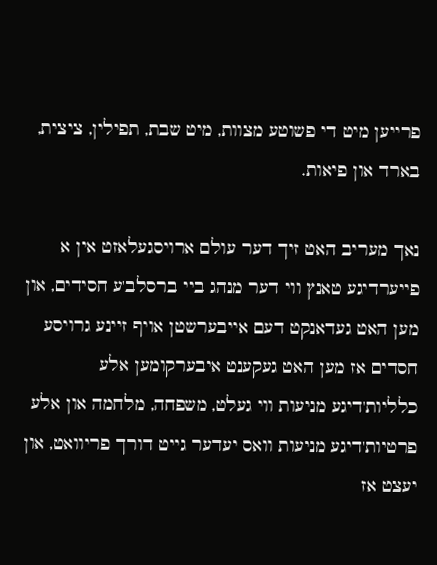פרייען מיט די פשוטע מצוות, מיט שבת, תפילין, ציצית, בארד און פיאות.

נאך מעריב האט זיך דער עולם ארויסגעלאזט אין א פייערדיגע טאנץ ווי דער מנהג ביי ברסלב'ע חסידים, און מען האט געדאנקט דעם אייבערשטן אויף זיינע גרויסע חסדים אז מען האט געקענט איבערקומען אלע כלליות'דיגע מניעות ווי געלט, משפחה, מלחמה און אלע פרטיות'דיגע מניעות וואס יעדער גייט דורך פריוואט, און יעצט אז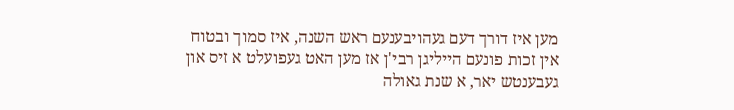מען איז דורך דעם געהויבענעם ראש השנה, איז סמוך ובטוח אין זכות פונעם הייליגן רבי'ן אז מען האט געפועלט א זיס און געבענטש יאר, א שנת גאולה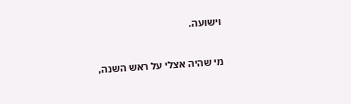וישועה.

מי שהיה אצלי על ראש השנה,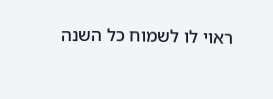ראוי לו לשמוח כל השנה